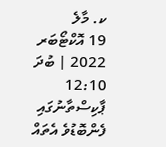ކ. މާލެ
19 އޮކްޓޯބަރ 2022 | ބުދަ 12:10
ޕާކިސްތާނުގައި ފެންބޮޑުވެ އެތައް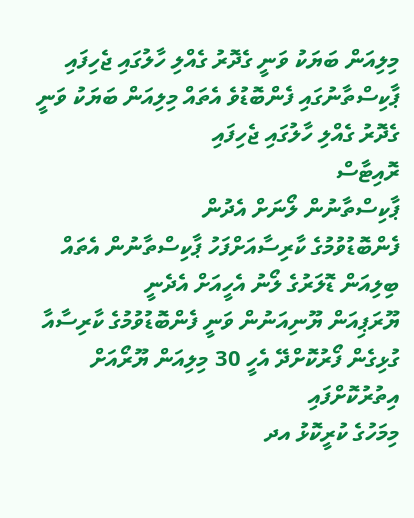މިލިއަން ބަޔަކު ވަނީ ގެދޮރު ގެއްލި ހާލުގައި ޖެހިފައި
ޕާކިސްތާނުގައި ފެންބޮޑުވެ އެތައް މިލިއަން ބަޔަކު ވަނީ ގެދޮރު ގެއްލި ހާލުގައި ޖެހިފައި
ރޮއިޓާސް
ޕާކިސްތާނުން ލޯނަށް އެދުން
ފެންބޮޑުވުމުގެ ކާރިސާއަށްފަހު ޕާކިސްތާނުން އެތައް ބިލިއަން ޑޮލަރުގެ ލޯނު އެހީއަށް އެދެނީ
ޔޫރަޕިއަން ޔޫނިއަނުން ވަނީ ފެންބޮޑުވުމުގެ ކާރިސާއާ ގުޅިގެން ފޯރުކޮށްދޭ އެހީ 30 މިލިއަން ޔޫރޯއަށް އިތުރުކޮށްފައި
މިމަހުގެ ކުރީކޮޅު އދ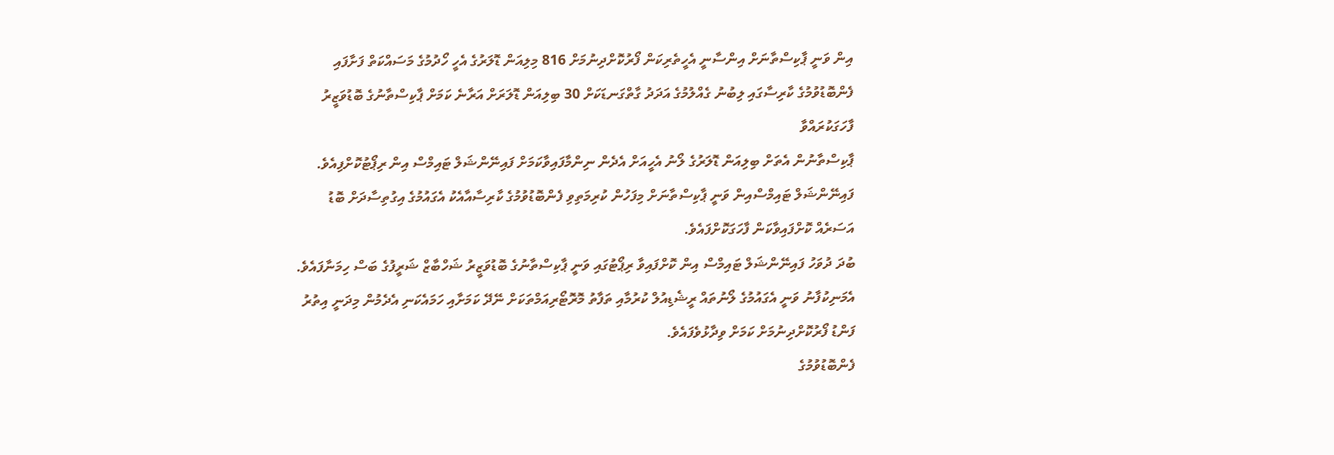އިން ވަނީ ޕާކިސްތާނަށް އިންސާނީ އެހީތެރިކަން ފޯރުކޮށްދިނުމަށް 816 މިލިއަން ޑޮލަރުގެ އެހީ ހޯދުމުގެ މަސައްކަތް ފަށާފައި
ފެންބޮޑުވުމުގެ ކާރިސާގައި ލިބުނު ގެއްލުމުގެ އަދަދު ގާތްގަނޑަކަށް 30 ބިލިއަން ޑޮލަރަށް އަރާނެ ކަމަށް ޕާކިސްތާނުގެ ބޮޑުވަޒީރު ފާހަގަކުރައްވާ
ޕާކިސްތާނުން އެތަށް ބިލިއަން ޑޮލަރުގެ ލޯނު އެހީއަށް އެދެން ނިންމާފައިވާކަމަށް ފައިނޭންޝަލް ޓައިމްސް އިން ރިޕޯޓުކޮށްފިއެވެ.
ފައިނޭންޝަލް ޓައިމްސްއިން ވަނީ ޕާކިސްތާނަށް މިފަހުން ކުރިމަތިވި ފެންބޮޑުވުމުގެ ކާރިސާއާއެކު އެގައުމުގެ އިގުތިސާދަށް ބޮޑު އަސަރެއް ކޮށްފައިވާކަން ފާހަގަކޮށްފައެވެ.
ބުދަ ދުވަހު ފައިނޭންޝަލް ޓައިމްސް އިން ކޮށްފައިވާ ރިޕޯޓުގައި ވަނީ ޕާކިސްތާނުގެ ބޮޑުވަޒީރު ޝަހްބާޒް ޝަރީފުގެ ބަސް ހިމަނާފައެވެ. އެމަނިކުފާނު ވަނީ އެގައުމުގެ ލޯނުތައް ރީޝެޑިއުލް ކުރުމާއި ތަފާތު މޮރޮޓޯރިއަމްތަކަށް ނޭދޭ ކަމަށާއި ހަމައެކަނި އެދެމުން މިދަނީ އިތުރު ފަންޑު ފޯރުކޮށްދިނުމަށް ކަމަށް ވިދާޅުވެފައެވެ.
ފެންބޮޑުވުމުގެ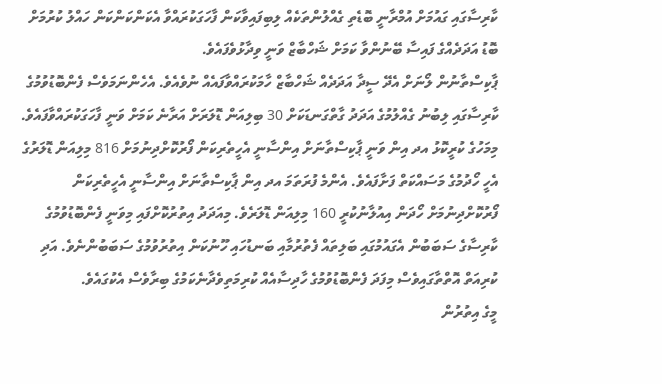ކާރިސާގައި ގައުމަށް އުމްރާނީ ބޮޑެތި ގެއްލުންތަކެއް ލިބިފައިވާކަން ފާހަގަކުރައްވާ އެކަންކަންކަން ހައްލު ކުރުމަށް ބޮޑު އަދަދެއްގެ ފައިސާ ބޭނުންވާ ކަމަށް ޝަހްބާޒް ވަނީ ވިދާޅުވެފައެވެ.
ޕާކިސްތާނުން ލޯނަށް އެދޭ ސީދާ އަދަދެއް ޝަހްބާޒް ހާމަކުރައްވާފައެއް ނުވެއެވެ. އެހެންނަމަވެސް ފެންބޮޑުވުމުގެ ކާރިސާގައި ލިބުނު ގެއްލުމުގެ އަދަދު ގާތްގަނޑަކަށް 30 ބިލިއަން ޑޮލަރަށް އަރާނެ ކަމަށް ވަނީ ފާހަގަކުރައްވާފައެވެ.
މިމަހުގެ ކުރީކޮޅު އދ އިން ވަނީ ޕާކިސްތާނަށް އިންސާނީ އެހީތެރިކަން ފޯރުކޮށްދިނުމަށް 816 މިލިއަން ޑޮލަރުގެ އެހީ ހޯދުމުގެ މަސައްކަތް ފަށާފައެވެ. އެންމެ ފުރަތަމަ އދ އިން ޕާކިސްތާނަށް އިންސާނީ އެހީތެރިކަން ފޯރުކޮށްދިނުމަށް ހޯދަން އިއުލާނުކުރީ 160 މިލިއަން ޑޮލަރެވެ. މިއަދަދު އިތުރުކޮށްފައި މިވަނީ ފެންބޮޑުވުމުގެ ކާރިސާގެ ސަބަބުން އެގައުމުގައި ބަލިތައް ފެތުރުމާއި ބަނޑުހައި ހޫނުކަން އިތުރުވުމުގެ ސަބަބުންނެވެ. އަދި ކުރިއަތް އޮތްތާގައިވެސް މިފަދަ ފެންބޮޑުވުމުގެ ހާދިސާއެއް ކުރިމަތިވެދާނެކަމުގެ ބިރާވެސް އެކުގައެވެ.
މީގެ އިތުރުން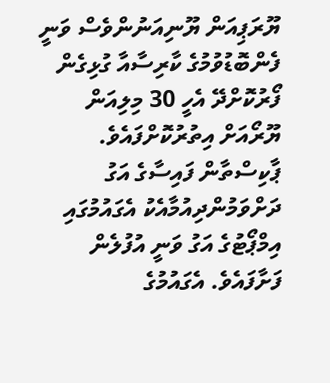ޔޫރަޕިއަން ޔޫނިއަނުންވެސް ވަނީ ފެންބޮޑުވުމުގެ ކާރިސާއާ ގުޅިގެން ފޯރުކޮށްދޭ އެހީ 30 މިލިއަން ޔޫރޯއަށް އިތުރުކޮށްފައެވެ.
ޕާކިސްތާން ފައިސާގެ އަގު ދަށްވަމުންދިއުމާއެކު އެގައުމުގައި އިމްޕޯޓުގެ އަގު ވަނީ އުފުލެން ފަށާފައެވެ. އެގައުމުގެ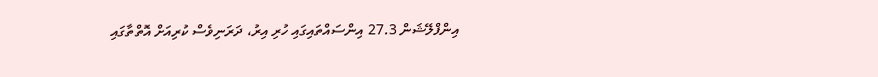އިންފްލޭޝަން 27.3 އިންސައްތައިގައި ހުރި އިރު، ދަރަނިވެސް ކުރިއަށް އޮތްތާގައި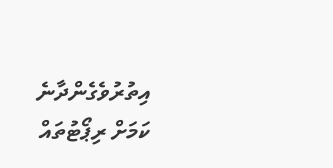އިތުރުވެގެންދާނެ ކަމަށް ރިޕޯޓުތައް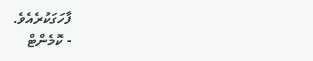ފާހަގަކުރެއެވެ.
- ކޮމެންޓް